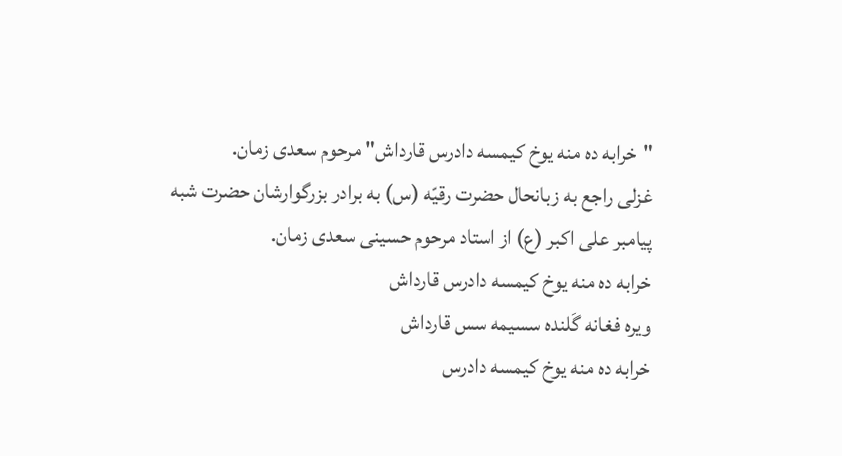"خرابه ده منه یوخ کیمسه دادرس قارداش" مرحوم سعدی زمان.
غزلی راجع به زبانحال حضرت رقیّه (س) به برادر بزرگوارشان حضرت شبه پیامبر علی اکبر (ع) از استاد مرحوم حسینی سعدی زمان.
خرابه ده منه یوخ کیمسه دادرس قارداش
ویره فغانه گَلنده سسیمه سس قارداش
خرابه ده منه یوخ کیمسه دادرس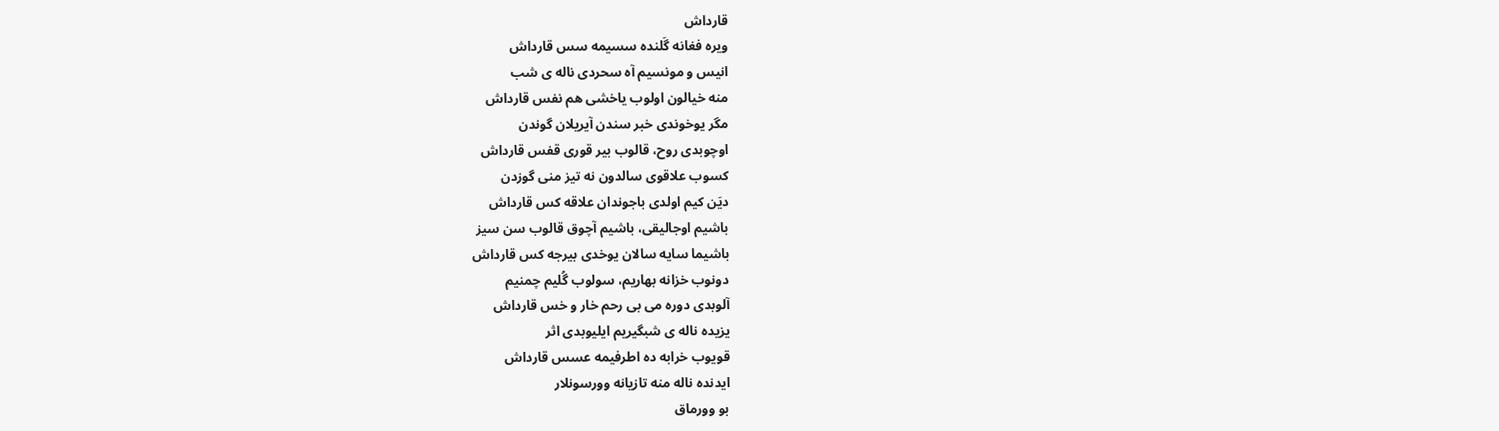قارداش
ویره فغانه گَلنده سسیمه سس قارداش
انیس و مونسیم آه سحردی ناله ی شب
منه خیالون اولوب یاخشی هم نفس قارداش
مگر یوخوندی خبر سندن آیریلان گوندن
اوچوبدی روح، قالوب بیر قوری قفس قارداش
کسوب علاقوی سالدون نه تیز منی گوزدن
دیَن کیم اولدی باجوندان علاقه کس قارداش
باشیم اوجالیقی، باشیم آچوق قالوب سن سیز
باشیما سایه سالان یوخدی بیرجه کس قارداش
دونوب خزانه بهاریم، سولوب گُلیم چمنیم
آلوبدی دوره می بی رحم خار و خس قارداش
یزیده ناله ی شبگیریم ایلیوبدی اثر
قویوب خرابه ده اطرفیمه عسس قارداش
ایدنده ناله منه تازیانه وورسونلار
بو وورماق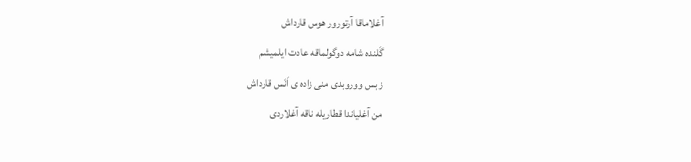آغلاماقا آرتورور هوس قارداش
گَلنده شامه دوگولماقه عادت ایلمیشم
ز بس ووروبدی منی زاده ی اَنَس قارداش
من آغلیاندا قطاریله ناقه آغلاردی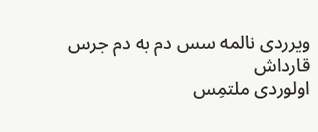ویرردی نالمه سس دم به دم جرس قارداش
اولوردی ملتمِس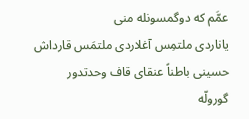عمَّم که دوگمسونله منی
یاناردی ملتمِس آغلاردی ملتمَس قارداش
حسینی باطناً عنقای قاف وحدتدور
گورولّه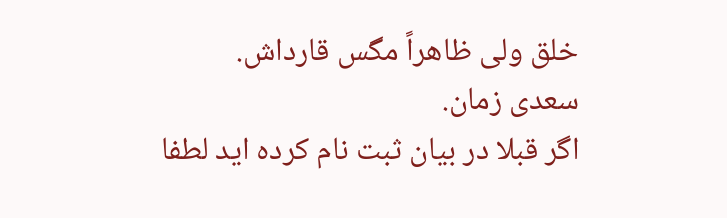خلق ولی ظاهراً مگس قارداش.
سعدی زمان.
اگر قبلا در بیان ثبت نام کرده اید لطفا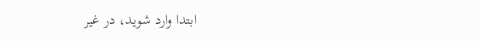ابتدا وارد شوید، در غیر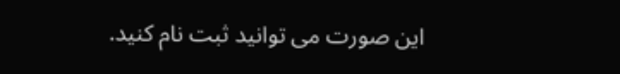این صورت می توانید ثبت نام کنید.